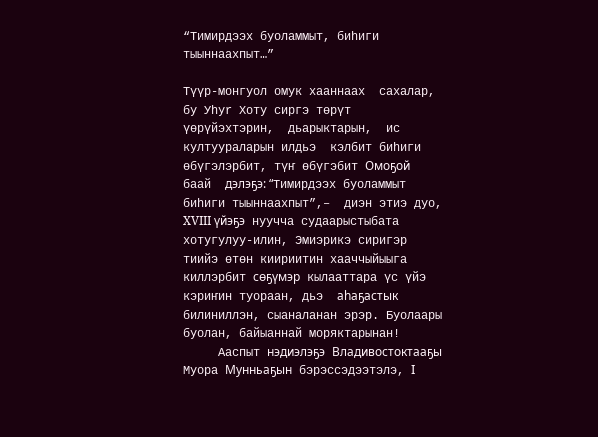“Тимирдээх буоламмыт, биһиги тыыннаахпыт…”

Түүр-монгуол омук хааннаах  сахалар,  бу Уһуr Хоту сиргэ төрүт үөрүйэхтэрин,  дьарыктарын,  ис култуураларын илдьэ  кэлбит биһиги өбүгэлэрбит, түҥ өбүгэбит Омоҕой баай  дэлэҕэ: “Тимирдээх буоламмыт биһиги тыыннаахпыт”,–  диэн этиэ дуо, XVIII үйэҕэ нуучча судаарыстыбата хотугулуу-илин, Эмиэрикэ сиригэр тиийэ өтөн киириитин хааччыйыыга киллэрбит сөҕүмэр кылааттара үс үйэ кэриҥин туораан, дьэ  аһаҕастык билиниллэн, сыаналанан эрэр. Буолаары буолан, байыаннай моряктарынан!
     Ааспыт нэдиэлэҕэ Владивостоктааҕы Муора Мунньаҕын бэрэссэдээтэлэ, I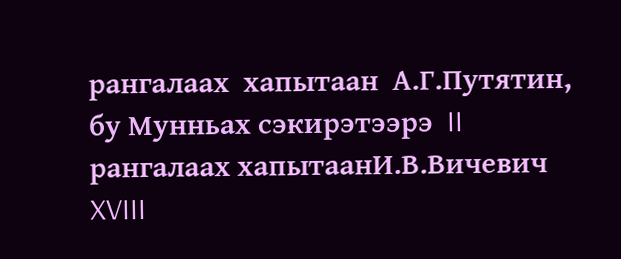рангалаах  хапытаан  А.Г.Путятин,  бу Мунньах сэкирэтээрэ  II рангалаах хапытаанИ.В.Вичевич  XVIII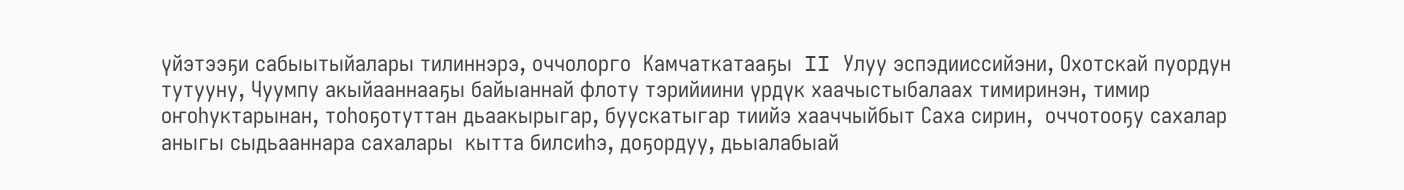үйэтээҕи сабыытыйалары тилиннэрэ, оччолорго  Камчаткатааҕы  II Улуу эспэдииссийэни, Охотскай пуордун тутууну, Чуумпу акыйааннааҕы байыаннай флоту тэрийиини үрдүк хаачыстыбалаах тимиринэн, тимир оҥоһуктарынан, тоһоҕотуттан дьаакырыгар, буускатыгар тиийэ хааччыйбыт Саха сирин,  оччотооҕу сахалар аныгы сыдьааннара сахалары  кытта билсиһэ, доҕордуу, дьыалабыай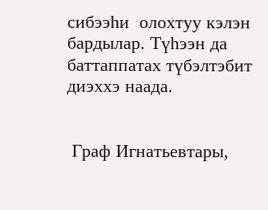сибээһи  олохтуу кэлэн бардылар. Түһээн да баттаппатах түбэлтэбит диэххэ наада.


 Граф Игнатьевтары,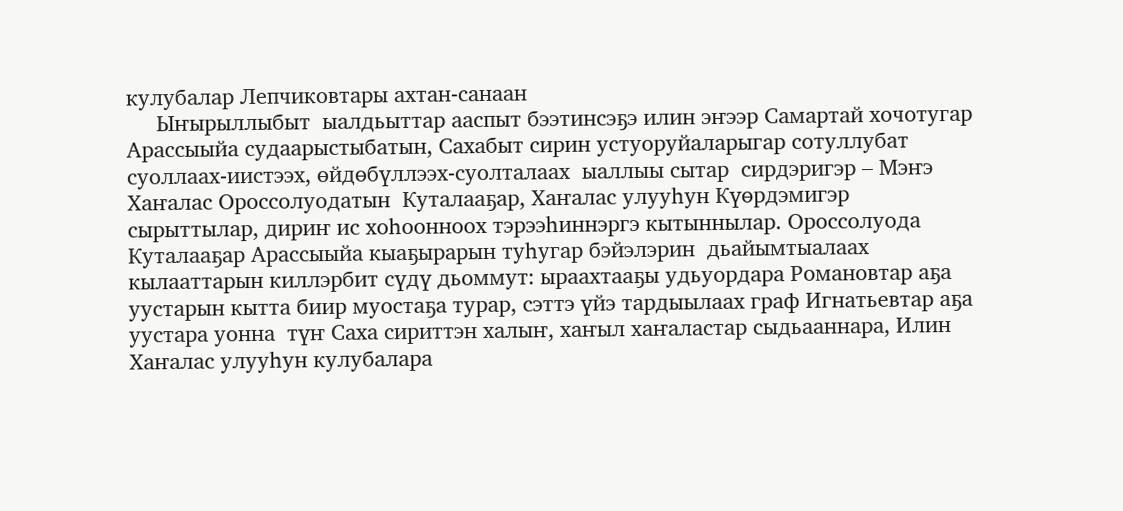кулубалар Лепчиковтары ахтан-санаан
     Ыҥырыллыбыт  ыалдьыттар ааспыт бээтинсэҕэ илин эҥээр Самартай хочотугар Арассыыйа судаарыстыбатын, Сахабыт сирин устуоруйаларыгар сотуллубат суоллаах-иистээх, өйдөбүллээх-суолталаах  ыаллыы сытар  сирдэригэр – Мэҥэ Хаҥалас Ороссолуодатын  Куталааҕар, Хаҥалас улууһун Күөрдэмигэр  сырыттылар, дириҥ ис хоһоонноох тэрээһиннэргэ кытыннылар. Ороссолуода Куталааҕар Арассыыйа кыаҕырарын туһугар бэйэлэрин  дьайымтыалаах  кылааттарын киллэрбит сүдү дьоммут: ыраахтааҕы удьуордара Романовтар аҕа уустарын кытта биир муостаҕа турар, сэттэ үйэ тардыылаах граф Игнатьевтар аҕа уустара уонна  түҥ Саха сириттэн халыҥ, хаҥыл хаҥаластар сыдьааннара, Илин Хаҥалас улууһун кулубалара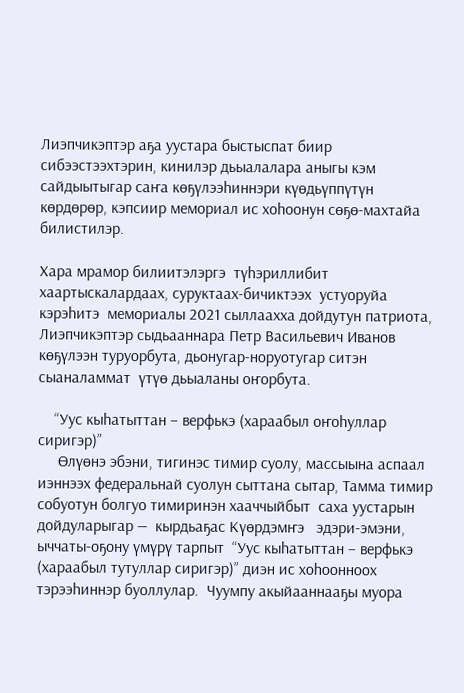Лиэпчикэптэр аҕа уустара быстыспат биир сибээстээхтэрин, кинилэр дьыалалара аныгы кэм сайдыытыгар саҥа көҕүлээһиннэри күөдьүппүтүн  көрдөрөр, кэпсиир мемориал ис хоһоонун сөҕө-махтайа билистилэр.

Хара мрамор билиитэлэргэ  түһэриллибит хаартыскалардаах, суруктаах-бичиктээх  устуоруйа кэрэһитэ  мемориалы 2021 сыллаахха дойдутун патриота, Лиэпчикэптэр сыдьааннара Петр Васильевич Иванов көҕүлээн туруорбута, дьонугар-норуотугар ситэн сыаналаммат  үтүө дьыаланы оҥорбута.

    “Уус кыһатыттан – верфькэ (хараабыл оҥоһуллар сиригэр)”
     Өлүөнэ эбэни, тигинэс тимир суолу, массыына аспаал иэннээх федеральнай суолун сыттана сытар, Тамма тимир собуотун болгуо тимиринэн хааччыйбыт  саха уустарын дойдуларыгар —  кырдьаҕас Күөрдэмҥэ   эдэри-эмэни, ыччаты-оҕону үмүрү тарпыт  “Уус кыһатыттан – верфькэ (хараабыл тутуллар сиригэр)” диэн ис хоһоонноох тэрээһиннэр буоллулар.  Чуумпу акыйааннааҕы муора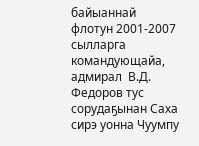байыаннай флотун 2001-2007 сылларга командующайа, адмирал  В.Д. Федоров тус сорудаҕынан Саха сирэ уонна Чуумпу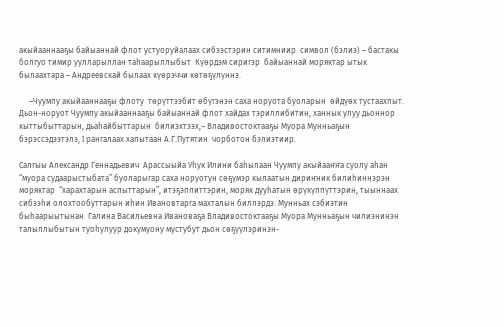акыйааннааҕы байыаннай флот устуоруйалаах сибээстэрин ситимниир  символ (бэлиэ) – бастакы болгуо тимир уулларыллан таһаарыллыбыт  Күөрдэм сиригэр  байыаннай моряктар ытык былаахтара – Андреевскай былаах күөрэччи көтөҕүлүннэ.

     –Чуумпу акыйааннааҕы флоту  төрүттээбит өбүгэнэн саха норуота буоларын  өйдүөх тустаахпыт.  Дьон-норуот Чуумпу акыйааннааҕы байыаннай флот хайдах тэриллибитин, ханнык улуу дьоннор  кыттыбыттарын, дьаһайбыттарын  билиэхтээх,– Владивостоктааҕы Муора Мунньаҕын бэрэссэдээтэлэ, I рангалаах хапытаан А.Г.Путятин  чорботон бэлиэтиир.

Салгыы Александр Геннадьевич  Арассыыйа Уһук Илини баһылаан Чуумпу акыйааҥҥа суолу аһан  “муора судаарыстыбата” буоларыгар саха норуотун сөҕүмэр кылаатын дириҥник билиһиннэрэн моряктар  “харахтарын аспыттарын”, итэҕэппиттэрин, моряк дууһатын өрүкүппүттэрин, тыыннаах сибээһи олохтообуттарын иһин Ивановтарга махталын биллэрдэ. Мунньах сэбиэтин быһаарыытынан  Галина Васильевна Ивановаҕа Владивостоктааҕы Муора Мунньаҕын чилиэнинэн талыллыбытын туоһулуур докумуону мустубут дьон сөҕүүлэринэн-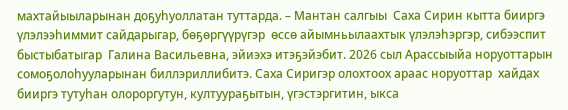махтайыыларынан доҕуһуоллатан туттарда. – Мантан салгыы  Саха Сирин кытта бииргэ үлэлээһиммит сайдарыгар, бөҕөргүүрүгэр  өссө айымньылаахтык үлэлэһэргэр, сибээспит быстыбатыгар  Галина Васильевна, эйиэхэ итэҕэйэбит. 2026 сыл Арассыыйа норуоттарын сомоҕолоһууларынан биллэриллибитэ. Саха Сиригэр олохтоох араас норуоттар  хайдах бииргэ тутуһан олороргутун, култуураҕытын, үгэстэргитин, ыкса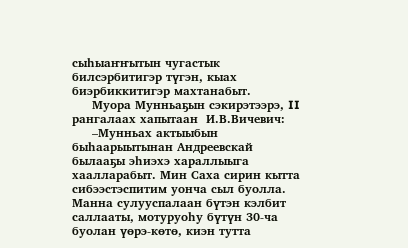сыһыаҥҥытын чугастык билсэрбитигэр түгэн, кыах биэрбиккитигэр махтанабыт.
     Муора Мунньаҕын сэкирэтээрэ, II рангалаах хапытаан  И.В.Вичевич:
     –Мунньах актыыбын быһаарыытынан Андреевскай былааҕы эһиэхэ хараллыыга хаалларабыт. Мин Саха сирин кытта сибээстэспитим уонча сыл буолла. Манна сулууспалаан бүтэн кэлбит саллааты, мотуруоһу бүтүн 30-ча буолан үөрэ-көтө, киэн тутта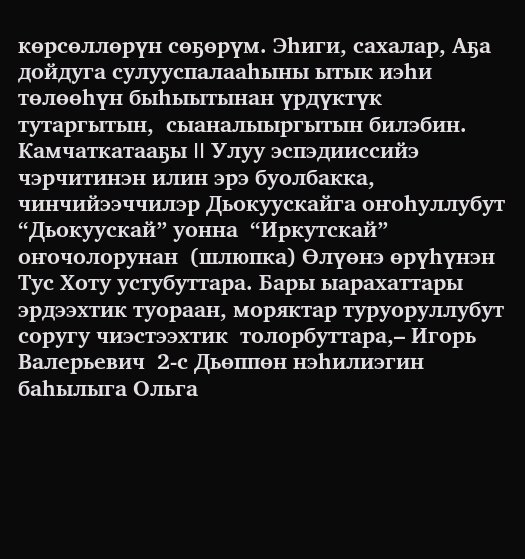көрсөллөрүн сөҕөрүм. Эһиги, сахалар, Аҕа дойдуга сулууспалааһыны ытык иэһи төлөөһүн быһыытынан үрдүктүк тутаргытын,  сыаналыыргытын билэбин.  Камчаткатааҕы II Улуу эспэдииссийэ чэрчитинэн илин эрэ буолбакка,  чинчийээччилэр Дьокуускайга оҥоһуллубут  “Дьокуускай” уонна  “Иркутскай”  оҥочолорунан  (шлюпка) Өлүөнэ өрүһүнэн Тус Хоту устубуттара. Бары ыарахаттары эрдээхтик туораан, моряктар туруоруллубут соругу чиэстээхтик  толорбуттара,– Игорь Валерьевич  2-с Дьөппөн нэһилиэгин баһылыга Ольга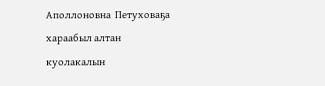Аполлоновна  Петуховаҕа хараабыл алтан куолакалын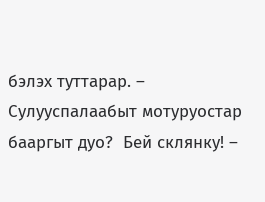бэлэх туттарар. – Сулууспалаабыт мотуруостар бааргыт дуо?  Бей склянку! –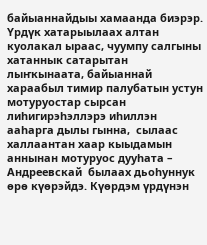байыаннайдыы хамаанда биэрэр. Үрдүк хатарыылаах алтан куолакал ыраас, чуумпу салгыны хатаннык сатарытан лыҥкынаата, байыаннай хараабыл тимир палубатын устун мотуруостар сырсан лиһигирэһэллэрэ иһиллэн ааһарга дылы гынна,  сылаас халлаантан хаар кыыдамын аннынан мотуруос дууһата – Андреевскай  былаах дьоһуннук өрө күөрэйдэ. Күөрдэм үрдүнэн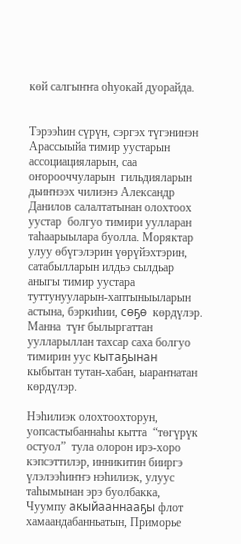көй салгыҥҥа оһуокай дуорайда.


Тэрээһин сүрүн, сэргэх түгэнинэн  Арассыыйа тимир уустарын ассоциацияларын, саа оҥорооччуларын  гильдияларын дьиҥнээх чилиэнэ Александр Данилов салалтатынан олохтоох уустар  болгуо тимири уулларан таһаарыылара буолла. Моряктар улуу өбүгэлэрин үөрүйэхтэрин, сатабылларын илдьэ сылдьар аныгы тимир уустара туттунууларын-хаптыныыларын астына, бэркиһии, сөҕө  көрдүлэр. Манна  түҥ былыргаттан уулларыллан тахсар саха болгуо тимирин уус кытаҕынан кыбытан тутан-хабан, ыараҥнатан көрдүлэр.

Нэһилиэк олохтоохторун, уопсастыбаннаһы кытта  “төгүрүк остуол”  тула олорон ирэ-хоро кэпсэттилэр, инникитин бииргэ үлэлээһиҥҥэ нэһилиэк, улуус таһымынан эрэ буолбакка, Чуумпу акыйааннааҕы флот хамаандабанньатын, Приморье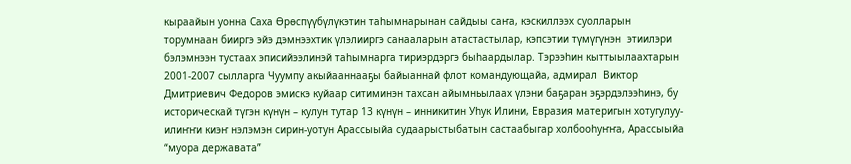кыраайын уонна Саха Өрөспүүбүлүкэтин таһымнарынан сайдыы саҥа, кэскиллээх суолларын торумнаан бииргэ эйэ дэмнээхтик үлэлииргэ санааларын атастастылар, кэпсэтии түмүгүнэн  этиилэри бэлэмнээн тустаах эписийээлинэй таһымнарга тириэрдэргэ быһаардылар. Тэрээһин кыттыылаахтарын 2001-2007 сылларга Чуумпу акыйааннааҕы байыаннай флот командующайа, адмирал  Виктор Дмитриевич Федоров эмискэ куйаар ситиминэн тахсан айымньылаах үлэни баҕаран эҕэрдэлээһинэ, бу историческай түгэн күнүн – кулун тутар 13 күнүн – инникитин Уһук Илини, Евразия материгын хотугулуу-илиҥҥи киэҥ нэлэмэн сирин-уотун Арассыыйа судаарыстыбатын састаабыгар холбооһуҥҥа, Арассыыйа  “муора державата”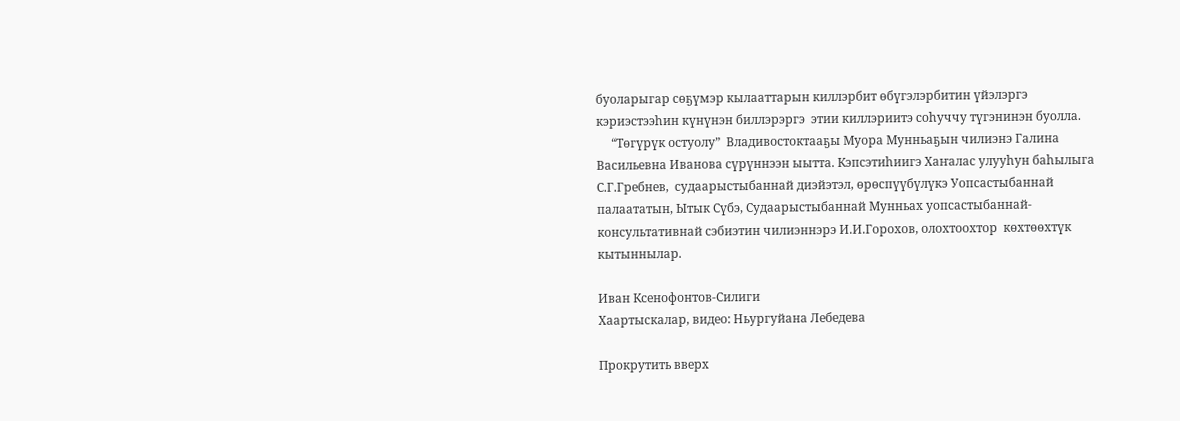буоларыгар сөҕүмэр кылааттарын киллэрбит өбүгэлэрбитин үйэлэргэ кэриэстээһин күнүнэн биллэрэргэ  этии киллэриитэ соһуччу түгэнинэн буолла.
     “Төгүрүк остуолу”  Владивостоктааҕы Муора Мунньаҕын чилиэнэ Галина Васильевна Иванова сүрүннээн ыытта. Кэпсэтиһиигэ Хаҥалас улууһун баһылыга  С.Г.Гребнев,  судаарыстыбаннай диэйэтэл, өрөспүүбүлүкэ Уопсастыбаннай палаататын, Ытык Сүбэ, Судаарыстыбаннай Мунньах уопсастыбаннай-консультативнай сэбиэтин чилиэннэрэ И.И.Горохов, олохтоохтор  көхтөөхтүк кытыннылар.

Иван Ксенофонтов-Силиги
Хаартыскалар, видео: Ньургуйана Лебедева

Прокрутить вверх